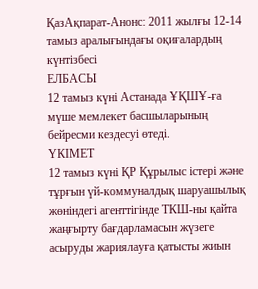ҚазАқпарат-Анонс: 2011 жылғы 12-14 тамыз аралығындағы оқиғалардың күнтізбесі
ЕЛБАСЫ
12 тамыз күні Астанада ҰҚШҰ-ға мүше мемлекет басшыларының бейресми кездесуі өтеді.
ҮКІМЕТ
12 тамыз күні ҚР Құрылыс істері және тұрғын үй-коммуналдық шаруашылық жөніндегі агенттігінде ТКШ-ны қайта жаңғырту бағдарламасын жүзеге асыруды жариялауға қатысты жиын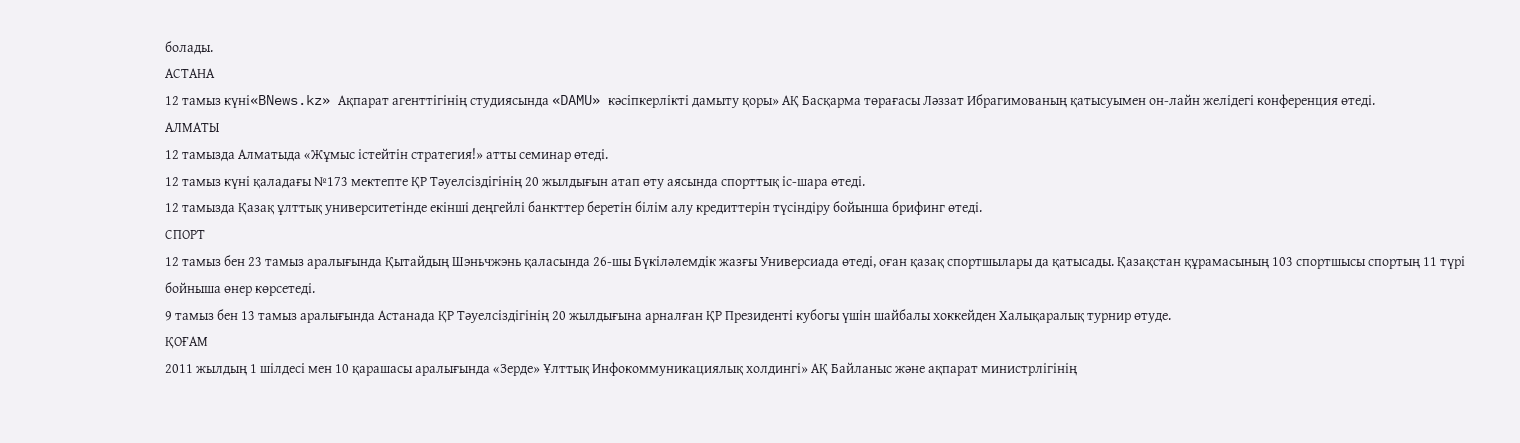болады.
АСТАНА
12 тамыз күні«BNews.kz» Ақпарат агенттігінің студиясында «DAMU» кәсіпкерлікті дамыту қоры» АҚ Басқарма төрағасы Ләззат Ибрагимованың қатысуымен он-лайн желідегі конференция өтеді.
АЛМАТЫ
12 тамызда Алматыда «Жұмыс істейтін стратегия!» атты семинар өтеді.
12 тамыз күні қаладағы №173 мектепте ҚР Тәуелсіздігінің 20 жылдығын атап өту аясында спорттық іс-шара өтеді.
12 тамызда Қазақ ұлттық университетінде екінші деңгейлі банкттер беретін білім алу кредиттерін түсіндіру бойынша брифинг өтеді.
СПОРТ
12 тамыз бен 23 тамыз аралығында Қытайдың Шэньчжэнь қаласында 26-шы Бүкіләлемдік жазғы Универсиада өтеді, оған қазақ спортшылары да қатысады. Қазақстан құрамасының 103 спортшысы спортың 11 түрі бойныша өнер көрсетеді.
9 тамыз бен 13 тамыз аралығында Астанада ҚР Тәуелсіздігінің 20 жылдығына арналған ҚР Президенті кубогы үшін шайбалы хоккейден Халықаралық турнир өтуде.
ҚОҒАМ
2011 жылдың 1 шілдесі мен 10 қарашасы аралығында «Зерде» Ұлттық Инфокоммуникациялық холдингі» АҚ Байланыс және ақпарат министрлігінің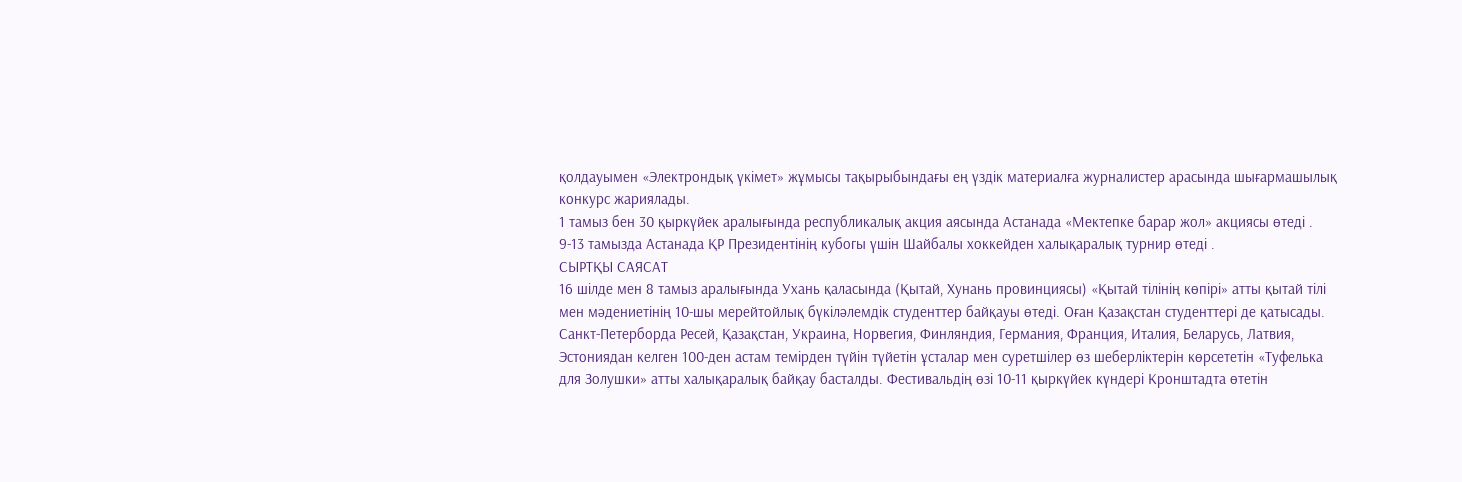қолдауымен «Электрондық үкімет» жұмысы тақырыбындағы ең үздік материалға журналистер арасында шығармашылық конкурс жариялады.
1 тамыз бен 30 қыркүйек аралығында республикалық акция аясында Астанада «Мектепке барар жол» акциясы өтеді .
9-13 тамызда Астанада ҚР Президентінің кубогы үшін Шайбалы хоккейден халықаралық турнир өтеді .
СЫРТҚЫ САЯСАТ
16 шілде мен 8 тамыз аралығында Ухань қаласында (Қытай, Хунань провинциясы) «Қытай тілінің көпірі» атты қытай тілі мен мәдениетінің 10-шы мерейтойлық бүкіләлемдік студенттер байқауы өтеді. Оған Қазақстан студенттері де қатысады.
Санкт-Петерборда Ресей, Қазақстан, Украина, Норвегия, Финляндия, Германия, Франция, Италия, Беларусь, Латвия, Эстониядан келген 100-ден астам темірден түйін түйетін ұсталар мен суретшілер өз шеберліктерін көрсететін «Туфелька для Золушки» атты халықаралық байқау басталды. Фестивальдің өзі 10-11 қыркүйек күндері Кронштадта өтетін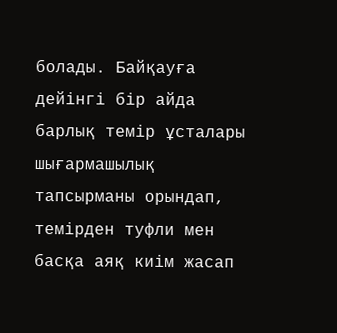болады. Байқауға дейінгі бір айда барлық темір ұсталары шығармашылық тапсырманы орындап, темірден туфли мен басқа аяқ киім жасап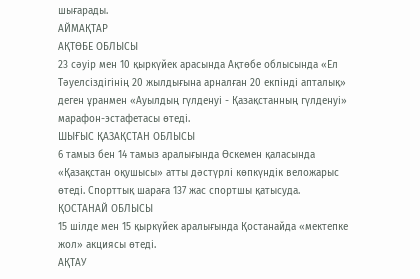шығарады.
АЙМАҚТАР
АҚТӨБЕ ОБЛЫСЫ
23 сәуір мен 10 қыркүйек арасында Ақтөбе облысында «Ел Тәуелсіздігінің 20 жылдығына арналған 20 екпінді апталық» деген ұранмен «Ауылдың гүлденуі - Қазақстанның гүлденуі» марафон-эстафетасы өтеді.
ШЫҒЫС ҚАЗАҚСТАН ОБЛЫСЫ
6 тамыз бен 14 тамыз аралығында Өскемен қаласында «Қазақстан оқушысы» атты дәстүрлі көпкүндік веложарыс өтеді. Спорттық шараға 137 жас спортшы қатысуда.
ҚОСТАНАЙ ОБЛЫСЫ
15 шілде мен 15 қыркүйек аралығында Қостанайда «мектепке жол» акциясы өтеді.
АҚТАУ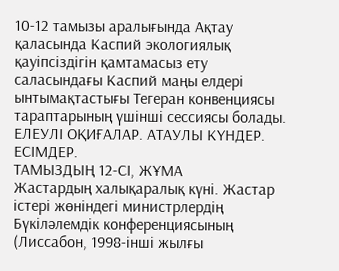10-12 тамызы аралығында Ақтау қаласында Каспий экологиялық қауіпсіздігін қамтамасыз ету саласындағы Каспий маңы елдері ынтымақтастығы Тегеран конвенциясы тараптарының үшінші сессиясы болады.
ЕЛЕУЛІ ОҚИҒАЛАР. АТАУЛЫ КҮНДЕР. ЕСІМДЕР.
ТАМЫЗДЫҢ 12-СІ, ЖҰМА
Жастардың халықаралық күні. Жастар істері жөніндегі министрлердің Бүкіләлемдік конференциясының (Лиссабон, 1998-інші жылғы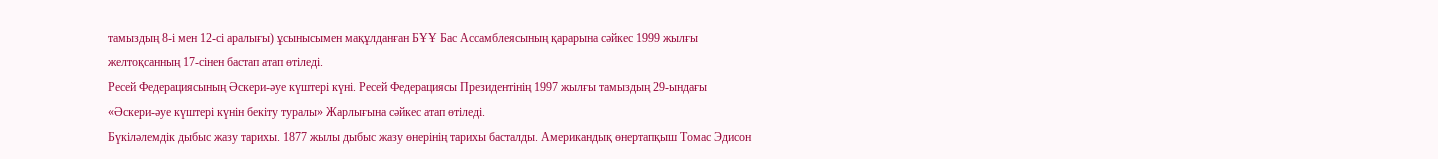тамыздың 8-і мен 12-сі аралығы) ұсынысымен мақұлданған БҰҰ Бас Ассамблеясының қарарына сәйкес 1999 жылғы желтоқсанның 17-сінен бастап атап өтіледі.
Ресей Федерациясының Әскери-әуе күштері күні. Ресей Федерациясы Президентінің 1997 жылғы тамыздың 29-ындағы «Әскери-әуе күштері күнін бекіту туралы» Жарлығына сәйкес атап өтіледі.
Бүкіләлемдік дыбыс жазу тарихы. 1877 жылы дыбыс жазу өнерінің тарихы басталды. Американдық өнертапқыш Томас Эдисон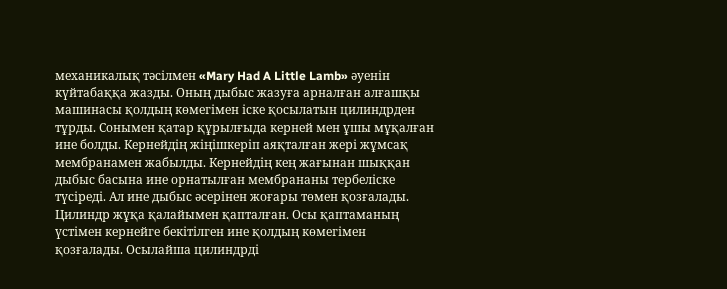механикалық тәсілмен «Mary Had A Little Lamb» әуенін күйтабаққа жазды. Оның дыбыс жазуға арналған алғашқы машинасы қолдың көмегімен іске қосылатын цилиндрден тұрды. Сонымен қатар құрылғыда керней мен ұшы мұқалған ине болды. Кернейдің жіңішкеріп аяқталған жері жұмсақ мембранамен жабылды. Кернейдің кең жағынан шыққан дыбыс басына ине орнатылған мембрананы тербеліске түсіреді. Ал ине дыбыс әсерінен жоғары төмен қозғалады. Цилиндр жұқа қалайымен қапталған. Осы қаптаманың үстімен кернейге бекітілген ине қолдың көмегімен қозғалады. Осылайша цилиндрді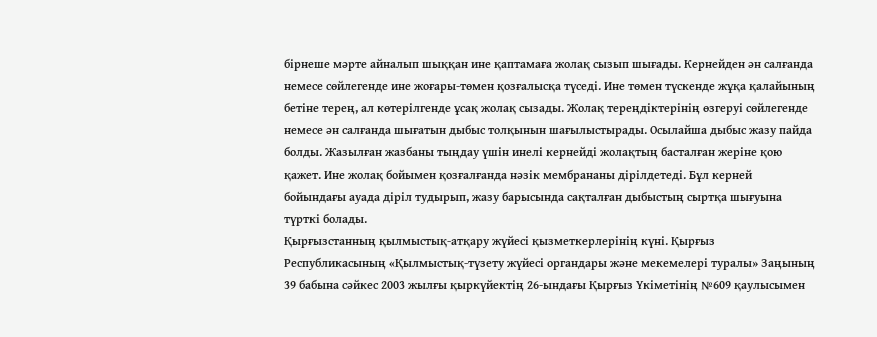бірнеше мәрте айналып шыққан ине қаптамаға жолақ сызып шығады. Кернейден ән салғанда немесе сөйлегенде ине жоғары-төмен қозғалысқа түседі. Ине төмен түскенде жұқа қалайының бетіне терең, ал көтерілгенде ұсақ жолақ сызады. Жолақ тереңдіктерінің өзгеруі сөйлегенде немесе ән салғанда шығатын дыбыс толқынын шағылыстырады. Осылайша дыбыс жазу пайда болды. Жазылған жазбаны тыңдау үшін инелі кернейді жолақтың басталған жеріне қою қажет. Ине жолақ бойымен қозғалғанда нәзік мембрананы дірілдетеді. Бұл керней бойындағы ауада діріл тудырып, жазу барысында сақталған дыбыстың сыртқа шығуына түрткі болады.
Қырғызстанның қылмыстық-атқару жүйесі қызметкерлерінің күні. Қырғыз Республикасының «Қылмыстық-түзету жүйесі органдары және мекемелері туралы» Заңының 39 бабына сәйкес 2003 жылғы қыркүйектің 26-ындағы Қырғыз Үкіметінің №609 қаулысымен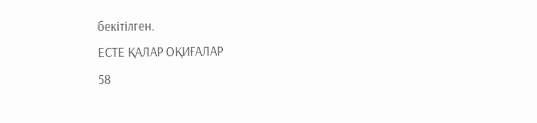бекітілген.
ЕСТЕ ҚАЛАР ОҚИҒАЛАР
58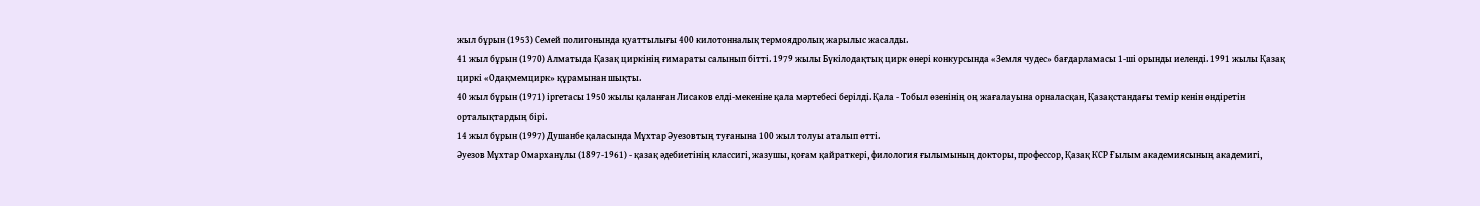жыл бұрын (1953) Семей полигонында қуаттылығы 400 килотонналық термоядролық жарылыс жасалды.
41 жыл бұрын (1970) Алматыда Қазақ циркінің ғимараты салынып бітті. 1979 жылы Бүкілодақтық цирк өнері конкурсында «Земля чудес» бағдарламасы 1-ші орынды иеленді. 1991 жылы Қазақ циркі «Одақмемцирк» құрамынан шықты.
40 жыл бұрын (1971) іргетасы 1950 жылы қаланған Лисаков елді-мекеніне қала мәртебесі берілді. Қала - Тобыл өзенінің оң жағалауына орналасқан, Қазақстандағы темір кенін өндіретін орталықтардың бірі.
14 жыл бұрын (1997) Душанбе қаласында Мұхтар Әуезовтың туғанына 100 жыл толуы аталып өтті.
Әуезов Мұхтар Омарханұлы (1897-1961) - қазақ әдебиетінің классигі, жазушы, қоғам қайраткері, филология ғылымының докторы, профессор, Қазақ КСР Ғылым академиясының академигі,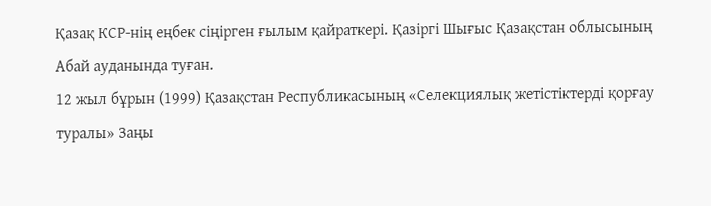Қазақ КСР-нің еңбек сіңірген ғылым қайраткері. Қазіргі Шығыс Қазақстан облысының Абай ауданында туған.
12 жыл бұрын (1999) Қазақстан Республикасының «Селекциялық жетістіктерді қорғау туралы» Заңы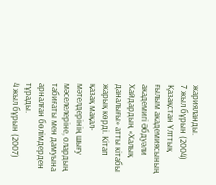жарияланды.
7 жыл бұрын (2004) Қазақстан Ұлттық ғылым академиясының академигі Әбдуәли Хайдардың «Халық даналығы» атты кітабы жарық көрді. Кітап қазақ мақал-мәтелдерінің шығу мәселелеріне, олардың табиғаты мен дамуына арналған бөлімдерден тұрады.
4 жыл бұрын (2007)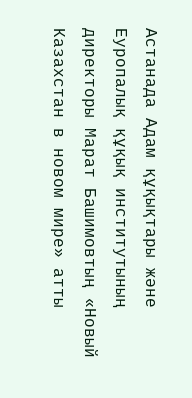Астанада Адам құқықтары және Еуропалық құқық институтының директоры Марат Башимовтың «Новый Казахстан в новом мире» атты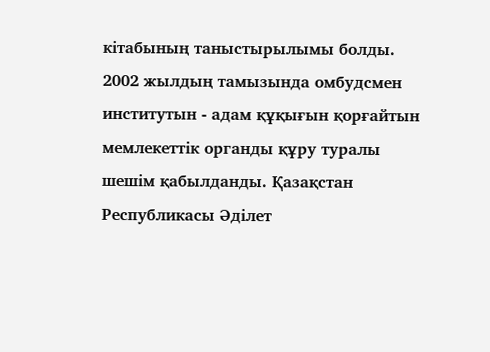кітабының таныстырылымы болды.
2002 жылдың тамызында омбудсмен институтын - адам құқығын қорғайтын мемлекеттік органды құру туралы шешім қабылданды. Қазақстан Республикасы Әділет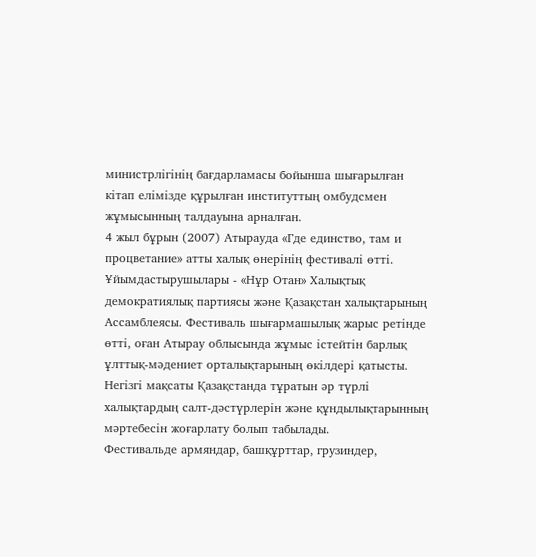министрлігінің бағдарламасы бойынша шығарылған кітап елімізде құрылған институттың омбудсмен жұмысынның талдауына арналған.
4 жыл бұрын (2007) Атырауда «Где единство, там и процветание» атты халық өнерінің фестивалі өтті.
Ұйымдастырушылары - «Нұр Отан» Халықтық демократиялық партиясы және Қазақстан халықтарының Ассамблеясы. Фестиваль шығармашылық жарыс ретінде өтті, оған Атырау облысында жұмыс істейтін барлық ұлттық-мәдениет орталықтарының өкілдері қатысты.
Негізгі мақсаты Қазақстанда тұратын әр түрлі халықтардың салт-дәстүрлерін және құндылықтарынның мәртебесін жоғарлату болып табылады.
Фестивальде армяндар, башқұрттар, грузиндер,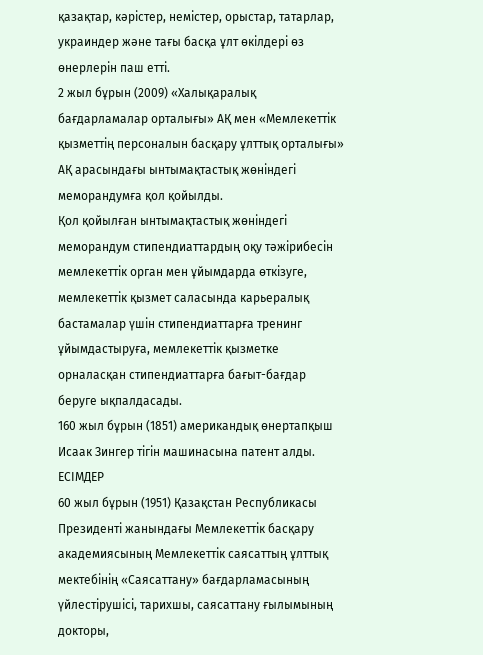қазақтар, кәрістер, немiстер, орыстар, татарлар, украиндер және тағы басқа ұлт өкілдері өз өнерлерін паш етті.
2 жыл бұрын (2009) «Халықаралық бағдарламалар орталығы» АҚ мен «Мемлекеттік қызметтің персоналын басқару ұлттық орталығы» АҚ арасындағы ынтымақтастық жөніндегі меморандумға қол қойылды.
Қол қойылған ынтымақтастық жөніндегі меморандум стипендиаттардың оқу тәжірибесін мемлекеттік орган мен ұйымдарда өткізуге, мемлекеттік қызмет саласында карьералық бастамалар үшін стипендиаттарға тренинг ұйымдастыруға, мемлекеттік қызметке орналасқан стипендиаттарға бағыт-бағдар беруге ықпалдасады.
160 жыл бұрын (1851) американдық өнертапқыш Исаак Зингер тігін машинасына патент алды.
ЕСІМДЕР
60 жыл бұрын (1951) Қазақстан Республикасы Президенті жанындағы Мемлекеттік басқару академиясының Мемлекеттік саясаттың ұлттық мектебінің «Саясаттану» бағдарламасының үйлестірушісі, тарихшы, саясаттану ғылымының докторы,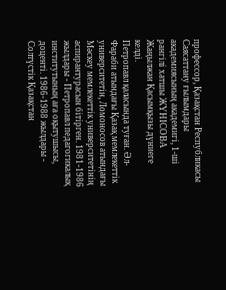профессор, Қазақстан Республикасы Саясаттану ғылымдары академиясының академигі, 1-ші рангілі хатшы ЖҮНІСОВА Жаңылжан Қасымқызы дүниеге келді.
Петропавл қаласында туған. Әл-Фараби атындағы Қазақ мемлекеттік университетін, Ломоносов атындағы Мәскеу мемлекеттік университетінің аспирантурасын бітірген. 1981-1986 жылдары - Петропавл педагогикалық институтының аға оқытушысы, доценті. 1986-1988 жылдары - Солтүстік Қазақстан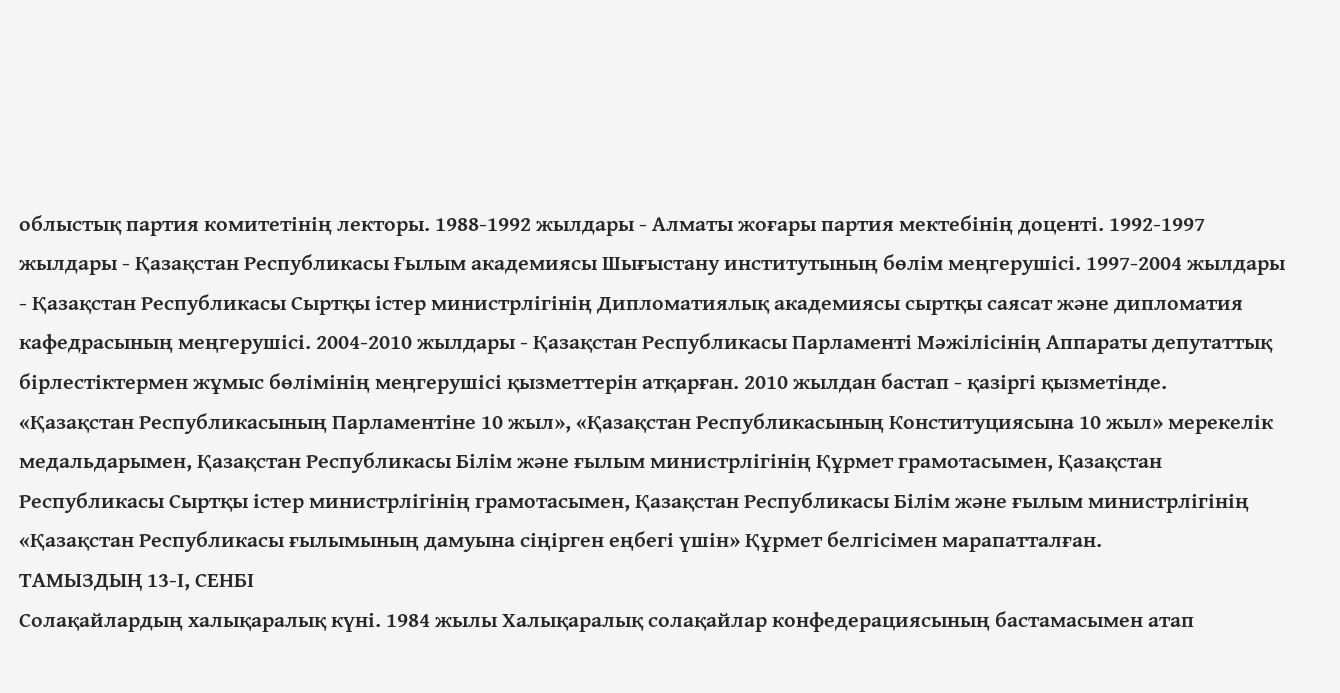облыстық партия комитетінің лекторы. 1988-1992 жылдары - Алматы жоғары партия мектебінің доценті. 1992-1997 жылдары - Қазақстан Республикасы Ғылым академиясы Шығыстану институтының бөлім меңгерушісі. 1997-2004 жылдары - Қазақстан Республикасы Сыртқы істер министрлігінің Дипломатиялық академиясы сыртқы саясат және дипломатия кафедрасының меңгерушісі. 2004-2010 жылдары - Қазақстан Республикасы Парламенті Мәжілісінің Аппараты депутаттық бірлестіктермен жұмыс бөлімінің меңгерушісі қызметтерін атқарған. 2010 жылдан бастап - қазіргі қызметінде.
«Қазақстан Республикасының Парламентіне 10 жыл», «Қазақстан Республикасының Конституциясына 10 жыл» мерекелік медальдарымен, Қазақстан Республикасы Білім және ғылым министрлігінің Құрмет грамотасымен, Қазақстан Республикасы Сыртқы істер министрлігінің грамотасымен, Қазақстан Республикасы Білім және ғылым министрлігінің «Қазақстан Республикасы ғылымының дамуына сіңірген еңбегі үшін» Құрмет белгісімен марапатталған.
ТАМЫЗДЫҢ 13-І, СЕНБІ
Солақайлардың халықаралық күні. 1984 жылы Халықаралық солақайлар конфедерациясының бастамасымен атап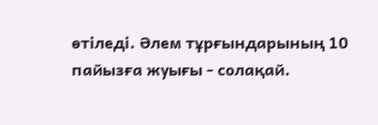өтіледі. Әлем тұрғындарының 10 пайызға жуығы - солақай.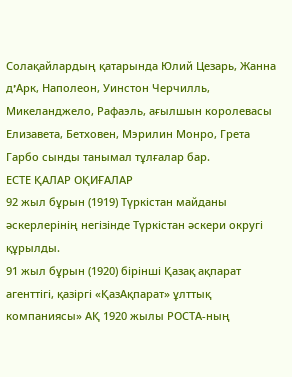Солақайлардың қатарында Юлий Цезарь, Жанна д׳Арк, Наполеон, Уинстон Черчилль, Микеланджело, Рафаэль, ағылшын королевасы Елизавета, Бетховен, Мэрилин Монро, Грета Гарбо сынды танымал тұлғалар бар.
ЕСТЕ ҚАЛАР ОҚИҒАЛАР
92 жыл бұрын (1919) Түркістан майданы әскерлерінің негізінде Түркістан әскери округі құрылды.
91 жыл бұрын (1920) бірінші Қазақ ақпарат агенттігі, қазіргі «ҚазАқпарат» ұлттық компаниясы» АҚ 1920 жылы РОСТА-ның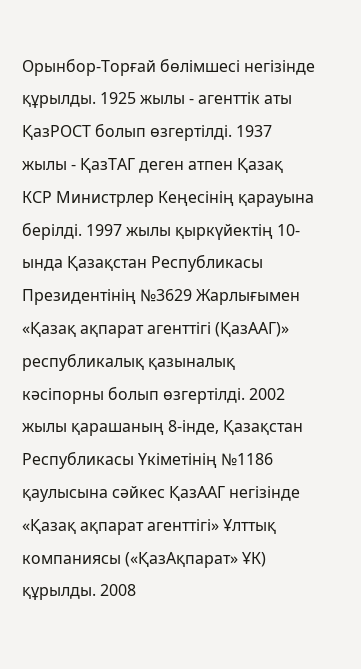Орынбор-Торғай бөлімшесі негізінде құрылды. 1925 жылы - агенттік аты ҚазРОСТ болып өзгертілді. 1937 жылы - ҚазТАГ деген атпен Қазақ КСР Министрлер Кеңесінің қарауына берілді. 1997 жылы қыркүйектің 10-ында Қазақстан Республикасы Президентінің №3629 Жарлығымен «Қазақ ақпарат агенттігі (ҚазААГ)» республикалық қазыналық кәсіпорны болып өзгертілді. 2002 жылы қарашаның 8-інде, Қазақстан Республикасы Үкіметінің №1186 қаулысына сәйкес ҚазААГ негізінде «Қазақ ақпарат агенттігі» Ұлттық компаниясы («ҚазАқпарат» ҰК) құрылды. 2008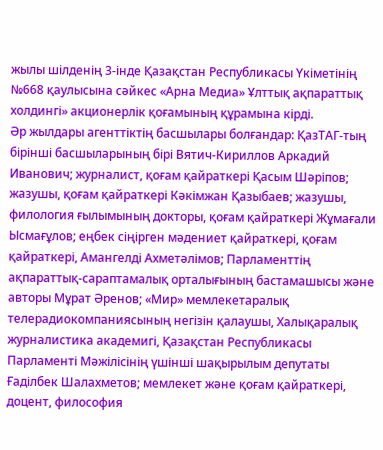жылы шілденің 3-інде Қазақстан Республикасы Үкіметінің №668 қаулысына сәйкес «Арна Медиа» Ұлттық ақпараттық холдингі» акционерлік қоғамының құрамына кірді.
Әр жылдары агенттіктің басшылары болғандар: ҚазТАГ-тың бірінші басшыларының бірі Вятич-Кириллов Аркадий Иванович; журналист, қоғам қайраткері Қасым Шәріпов; жазушы, қоғам қайраткері Кәкімжан Қазыбаев; жазушы, филология ғылымының докторы, қоғам қайраткері Жұмағали Ысмағұлов; еңбек сіңірген мәдениет қайраткері, қоғам қайраткері, Амангелді Ахметәлімов; Парламенттің ақпараттық-сараптамалық орталығының бастамашысы және авторы Мұрат Әренов; «Мир» мемлекетаралық телерадиокомпаниясының негізін қалаушы, Халықаралық журналистика академигі, Қазақстан Республикасы Парламенті Мәжілісінің үшінші шақырылым депутаты Ғаділбек Шалахметов; мемлекет және қоғам қайраткері, доцент, философия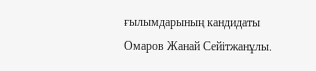ғылымдарының кандидаты Омаров Жанай Сейітжанұлы.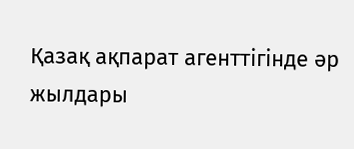Қазақ ақпарат агенттігінде әр жылдары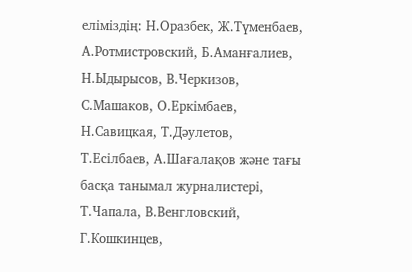еліміздің: Н.Оразбек, Ж.Түменбаев, А.Ротмистровский, Б.Аманғалиев, Н.Ыдырысов, В.Черкизов, С.Машаков, О.Еркімбаев, Н.Савицкая, Т.Дәулетов, Т.Есілбаев, А.Шағалақов және тағы басқа танымал журналистері, Т.Чапала, В.Венгловский, Г.Кошкинцев,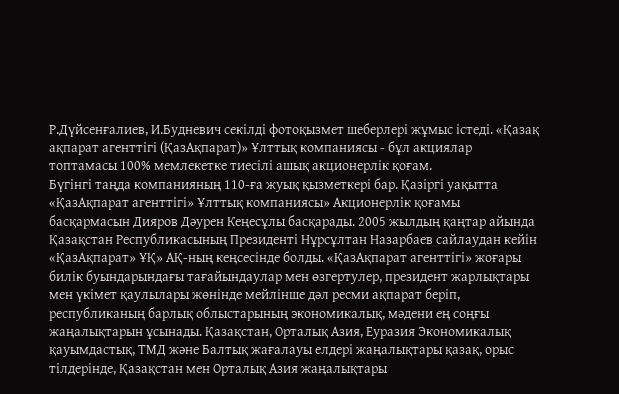Р.Дүйсенғалиев, И.Будневич секілді фотоқызмет шеберлері жұмыс істеді. «Қазақ ақпарат агенттігі (ҚазАқпарат)» Ұлттық компаниясы - бұл акциялар топтамасы 100% мемлекетке тиесілі ашық акционерлік қоғам.
Бүгінгі таңда компанияның 110-ға жуық қызметкері бар. Қазіргі уақытта «ҚазАқпарат агенттігі» Ұлттық компаниясы» Акционерлік қоғамы басқармасын Дияров Дәурен Кеңесұлы басқарады. 2005 жылдың қаңтар айында Қазақстан Республикасының Президенті Нұрсұлтан Назарбаев сайлаудан кейін «ҚазАқпарат» ҰҚ» АҚ-ның кеңсесінде болды. «ҚазАқпарат агенттігі» жоғары билік буындарындағы тағайындаулар мен өзгертулер, президент жарлықтары мен үкімет қаулылары жөнінде мейлінше дәл ресми ақпарат беріп, республиканың барлық облыстарының экономикалық, мәдени ең соңғы жаңалықтарын ұсынады. Қазақстан, Орталық Азия, Еуразия Экономикалық қауымдастық, ТМД және Балтық жағалауы елдері жаңалықтары қазақ, орыс тілдерінде, Қазақстан мен Орталық Азия жаңалықтары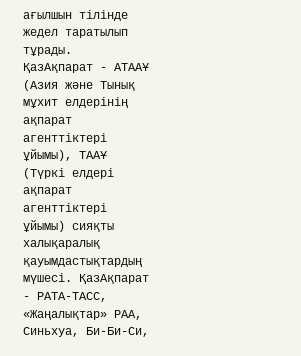ағылшын тілінде жедел таратылып тұрады.
ҚазАқпарат - АТААҰ (Азия және Тынық мұхит елдерінің ақпарат агенттіктері ұйымы), ТААҰ (Түркі елдері ақпарат агенттіктері ұйымы) сияқты халықаралық қауымдастықтардың мүшесі. ҚазАқпарат - РАТА-ТАСС, «Жаңалықтар» РАА, Синьхуа, Би-Би-Си,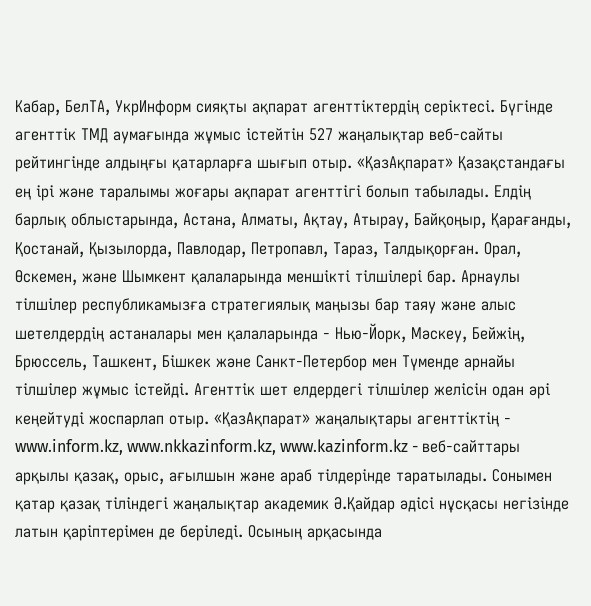Кабар, БелТА, УкрИнформ сияқты ақпарат агенттіктердің серіктесі. Бүгінде агенттік ТМД аумағында жұмыс істейтін 527 жаңалықтар веб-сайты рейтингінде алдыңғы қатарларға шығып отыр. «ҚазАқпарат» Қазақстандағы ең ірі және таралымы жоғары ақпарат агенттігі болып табылады. Елдің барлық облыстарында, Астана, Алматы, Ақтау, Атырау, Байқоңыр, Қарағанды, Қостанай, Қызылорда, Павлодар, Петропавл, Тараз, Талдықорған. Орал, Өскемен, және Шымкент қалаларында меншікті тілшілері бар. Арнаулы тілшілер республикамызға стратегиялық маңызы бар таяу және алыс шетелдердің астаналары мен қалаларында - Нью-Йорк, Мәскеу, Бейжің, Брюссель, Ташкент, Бішкек және Санкт-Петербор мен Түменде арнайы тілшілер жұмыс істейді. Агенттік шет елдердегі тілшілер желісін одан әрі кеңейтуді жоспарлап отыр. «ҚазАқпарат» жаңалықтары агенттіктің - www.inform.kz, www.nkkazinform.kz, www.kazinform.kz - веб-сайттары арқылы қазақ, орыс, ағылшын және араб тілдерінде таратылады. Сонымен қатар қазақ тіліндегі жаңалықтар академик Ә.Қайдар әдісі нұсқасы негізінде латын қаріптерімен де беріледі. Осының арқасында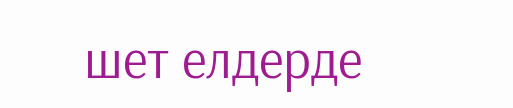шет елдерде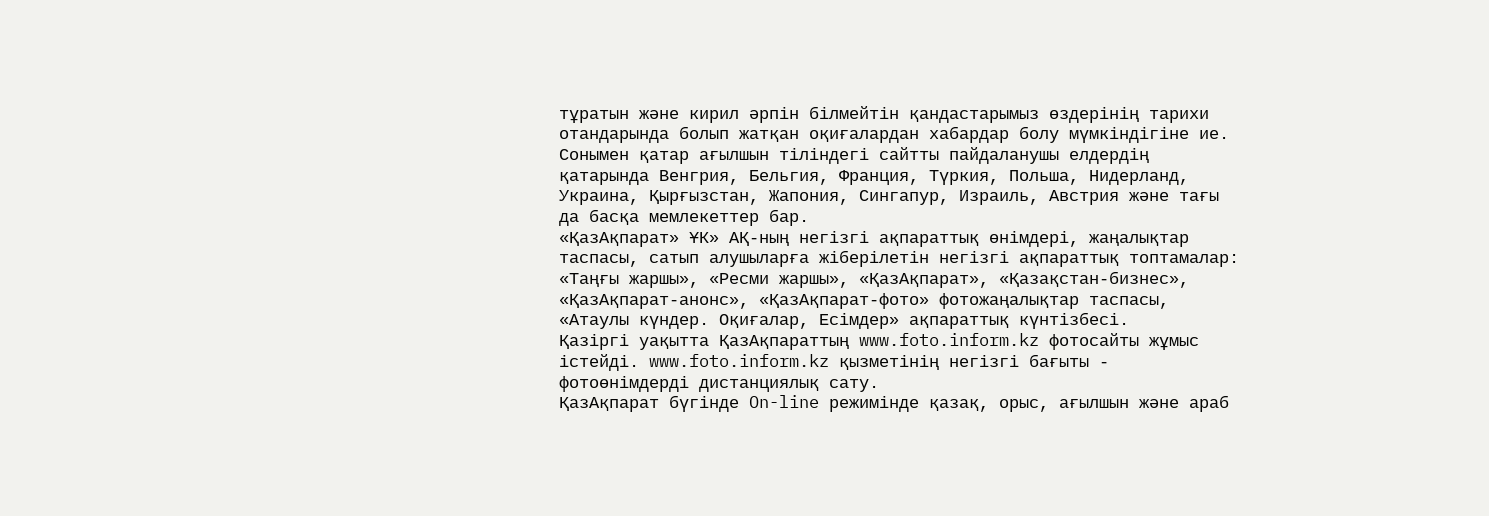тұратын және кирил әрпін білмейтін қандастарымыз өздерінің тарихи отандарында болып жатқан оқиғалардан хабардар болу мүмкіндігіне ие. Сонымен қатар ағылшын тіліндегі сайтты пайдаланушы елдердің қатарында Венгрия, Бельгия, Франция, Түркия, Польша, Нидерланд, Украина, Қырғызстан, Жапония, Сингапур, Израиль, Австрия және тағы да басқа мемлекеттер бар.
«ҚазАқпарат» ҰК» АҚ-ның негізгі ақпараттық өнімдері, жаңалықтар таспасы, сатып алушыларға жіберілетін негізгі ақпараттық топтамалар: «Таңғы жаршы», «Ресми жаршы», «ҚазАқпарат», «Қазақстан-бизнес», «ҚазАқпарат-анонс», «ҚазАқпарат-фото» фотожаңалықтар таспасы, «Атаулы күндер. Оқиғалар, Есімдер» ақпараттық күнтізбесі.
Қазіргі уақытта ҚазАқпараттың www.foto.inform.kz фотосайты жұмыс істейді. www.foto.inform.kz қызметінің негізгі бағыты - фотоөнімдерді дистанциялық сату.
ҚазАқпарат бүгінде On-line режимінде қазақ, орыс, ағылшын және араб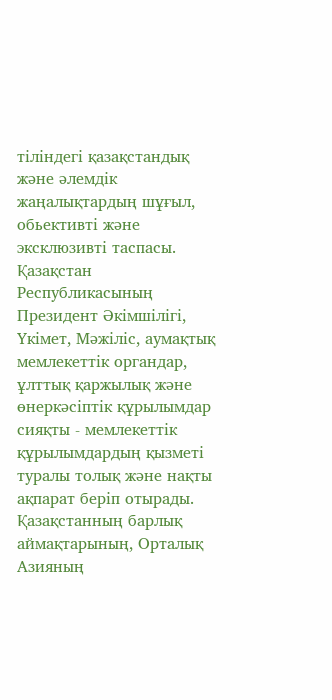тіліндегі қазақстандық және әлемдік жаңалықтардың шұғыл, обьективті және эксклюзивті таспасы. Қазақстан Республикасының Президент Әкімшілігі, Үкімет, Мәжіліс, аумақтық мемлекеттік органдар, ұлттық қаржылық және өнеркәсіптік құрылымдар сияқты - мемлекеттік құрылымдардың қызметі туралы толық және нақты ақпарат беріп отырады.
Қазақстанның барлық аймақтарының, Орталық Азияның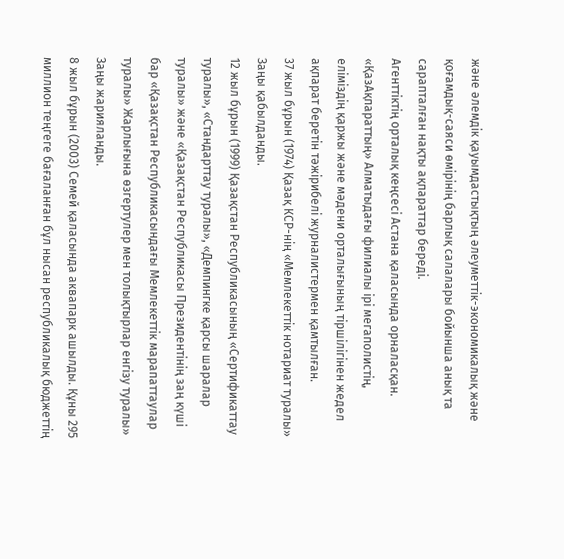және әлемдік қауымдастықтың әлеуметтік-экономикалық және қоғамдық-саяси өмірінің барлық салалары бойынша анық та сарапталған нақты ақпараттар береді.
Агенттіктің орталық кеңсесі Астана қаласында орналасқан.
«ҚазАқпараттың» Алматыдағы филиалы ірі мегаполистің, еліміздің қаржы және мәдени орталығының тіршілігінен жедел ақпарат беретін тәжірибелі журналистермен қамтылған.
37 жыл бұрын (1974) Қазақ КСР-нің «Мемлекеттік нотариат туралы» Заңы қабылданды.
12 жыл бұрын (1999) Қазақстан Республикасының «Сертификаттау туралы», «Стандарттау туралы», «Демпингке қарсы шаралар туралы» және «Қазақстан Республикасы Президентінің заң күші бар «Қазақстан Республикасындағы Мемлекеттік марапаттаулар туралы» Жарлығына өзгертулер мен толықтырлар енгізу туралы» Заңы жарияланды.
8 жыл бұрын (2003) Семей қаласында аквапарк ашылды. Құны 295 миллион теңгеге бағаланған бұл нысан республикалық бюджеттің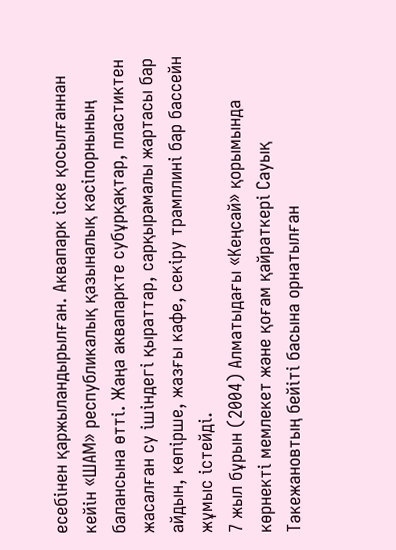есебінен қаржыландырылған. Аквапарк іске қосылғаннан кейін «ШАМ» республикалық қазыналық кәсіпорнының балансына өтті. Жаңа аквапаркте субұрқақтар, пластиктен жасалған су ішіндегі қыраттар, сарқырамалы жартасы бар айдын, көпірше, жазғы кафе, секіру трамплині бар бассейн жұмыс істейді.
7 жыл бұрын (2004) Алматыдағы «Кеңсай» қорымында көрнекті мемлекет және қоғам қайраткері Сауық Тәкежановтың бейіті басына орнатылған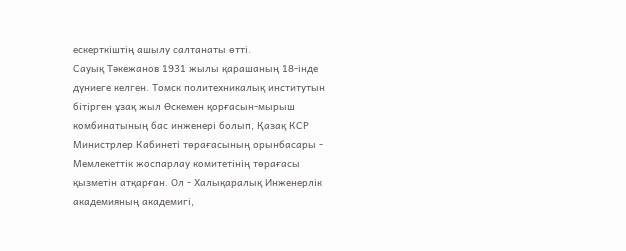ескерткіштің ашылу салтанаты өтті.
Сауық Тәкежанов 1931 жылы қарашаның 18-інде дүниеге келген. Томск политехникалық институтын бітірген ұзақ жыл Өскемен қорғасын-мырыш комбинатының бас инженері болып, Қазақ КСР Министрлер Кабинеті төрағасының орынбасары - Мемлекеттік жоспарлау комитетінің төрағасы қызметін атқарған. Ол - Халықаралық Инженерлік академияның академигі,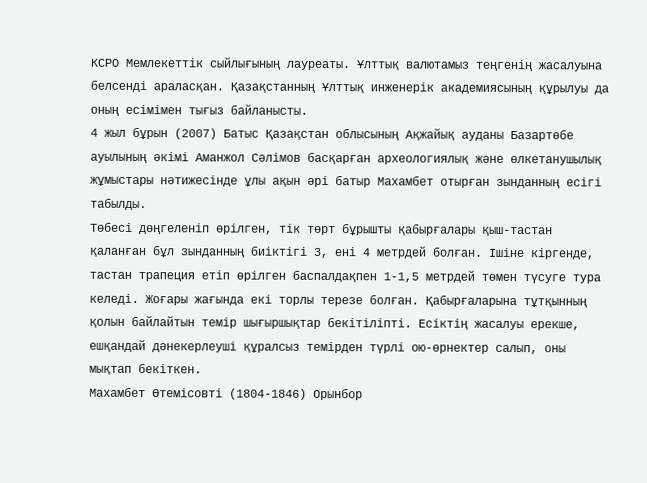КСРО Мемлекеттік сыйлығының лауреаты. Ұлттық валютамыз теңгенің жасалуына белсенді араласқан. Қазақстанның Ұлттық инженерік академиясының құрылуы да оның есімімен тығыз байланысты.
4 жыл бұрын (2007) Батыс Қазақстан облысының Ақжайық ауданы Базартөбе ауылының әкімі Аманжол Сәлімов басқарған археологиялық және өлкетанушылық жұмыстары нәтижесінде ұлы ақын әрі батыр Махамбет отырған зынданның есігі табылды.
Төбесі дөңгеленіп өрілген, тік төрт бұрышты қабырғалары қыш-тастан қаланған бұл зынданның биіктігі 3, ені 4 метрдей болған. Ішіне кіргенде, тастан трапеция етіп өрілген баспалдақпен 1-1,5 метрдей төмен түсуге тура келеді. Жоғары жағында екі торлы терезе болған. Қабырғаларына тұтқынның қолын байлайтын темір шығыршықтар бекітіліпті. Есіктің жасалуы ерекше, ешқандай дәнекерлеуші құралсыз темірден түрлі ою-өрнектер салып, оны мықтап бекіткен.
Махамбет Өтемісовті (1804-1846) Орынбор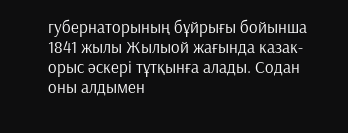губернаторының бұйрығы бойынша 1841 жылы Жылыой жағында казак-орыс әскері тұтқынға алады. Содан оны алдымен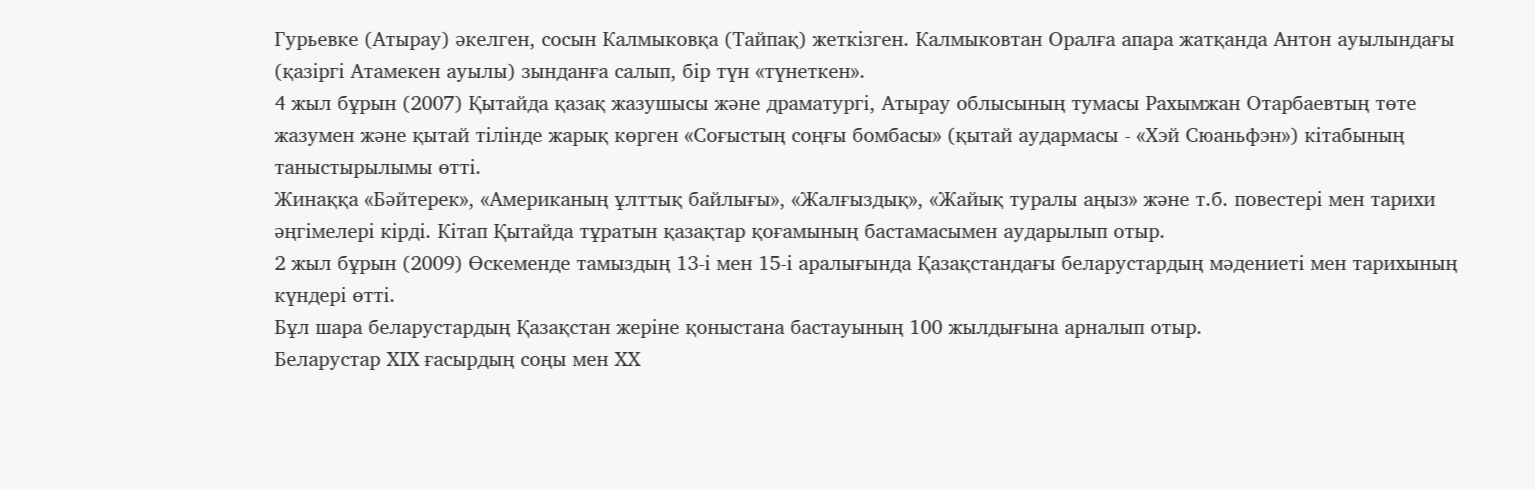Гурьевке (Атырау) әкелген, сосын Калмыковқа (Тайпақ) жеткізген. Калмыковтан Оралға апара жатқанда Антон ауылындағы (қазіргі Атамекен ауылы) зынданға салып, бір түн «түнеткен».
4 жыл бұрын (2007) Қытайда қазақ жазушысы және драматургі, Атырау облысының тумасы Рахымжан Отарбаевтың төте жазумен және қытай тілінде жарық көрген «Соғыстың соңғы бомбасы» (қытай аудармасы - «Хэй Сюаньфэн») кітабының таныстырылымы өтті.
Жинаққа «Бәйтерек», «Американың ұлттық байлығы», «Жалғыздық», «Жайық туралы аңыз» және т.б. повестері мен тарихи әңгімелері кірді. Кітап Қытайда тұратын қазақтар қоғамының бастамасымен аударылып отыр.
2 жыл бұрын (2009) Өскеменде тамыздың 13-і мен 15-і аралығында Қазақстандағы беларустардың мәдениеті мен тарихының күндері өтті.
Бұл шара беларустардың Қазақстан жеріне қоныстана бастауының 100 жылдығына арналып отыр.
Беларустар XIX ғасырдың соңы мен XX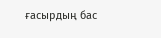ғасырдың бас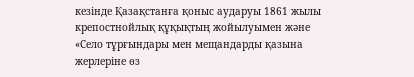кезінде Қазақстанға қоныс аударуы 1861 жылы крепостнойлық құқықтың жойылуымен және «Село тұрғындары мен мещандарды қазына жерлеріне өз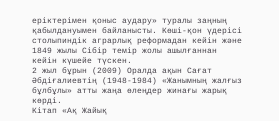еріктерімен қоныс аудару» туралы заңның қабылдануымен байланысты. Көші-қон үдерісі столыпиндік аграрлық реформадан кейін және 1849 жылы Сібір темір жолы ашылғаннан кейін күшейе түскен.
2 жыл бұрын (2009) Оралда ақын Сағат Әбдіғалиевтің (1948-1984) «Жанымның жалғыз бұлбұлы» атты жаңа өлеңдер жинағы жарық көрді.
Кітап «Ақ Жайық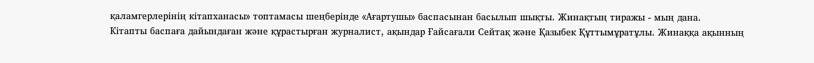қаламгерлерінің кітапханасы» топтамасы шеңберінде «Ағартушы» баспасынан басылып шықты. Жинақтың тиражы - мың дана.
Кітапты баспаға дайындаған және құрастырған журналист, ақындар Ғайсағали Сейтақ және Қазыбек Құттымұратұлы. Жинаққа ақынның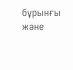бұрынғы және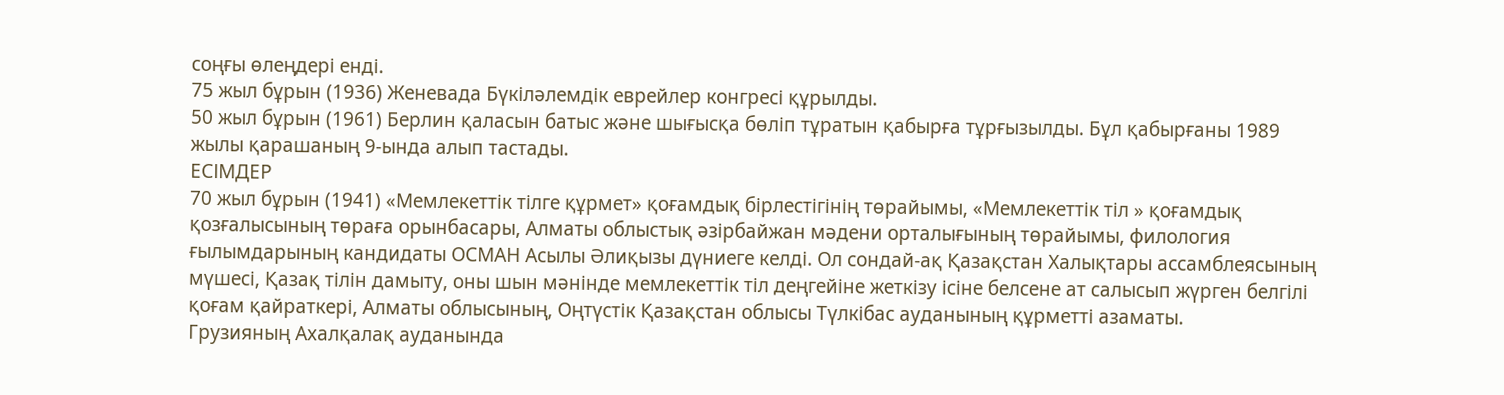соңғы өлеңдері енді.
75 жыл бұрын (1936) Женевада Бүкіләлемдік еврейлер конгресі құрылды.
50 жыл бұрын (1961) Берлин қаласын батыс және шығысқа бөліп тұратын қабырға тұрғызылды. Бұл қабырғаны 1989 жылы қарашаның 9-ында алып тастады.
ЕСІМДЕР
70 жыл бұрын (1941) «Мемлекеттік тілге құрмет» қоғамдық бірлестігінің төрайымы, «Мемлекеттік тіл » қоғамдық қозғалысының төраға орынбасары, Алматы облыстық әзірбайжан мәдени орталығының төрайымы, филология ғылымдарының кандидаты ОСМАН Асылы Әлиқызы дүниеге келді. Ол сондай-ақ Қазақстан Халықтары ассамблеясының мүшесі, Қазақ тілін дамыту, оны шын мәнінде мемлекеттік тіл деңгейіне жеткізу ісіне белсене ат салысып жүрген белгілі қоғам қайраткері, Алматы облысының, Оңтүстік Қазақстан облысы Түлкібас ауданының құрметті азаматы.
Грузияның Ахалқалақ ауданында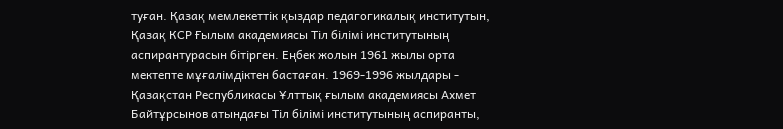туған. Қазақ мемлекеттік қыздар педагогикалық институтын, Қазақ КСР Ғылым академиясы Тіл білімі институтының аспирантурасын бітірген. Еңбек жолын 1961 жылы орта мектепте мұғалімдіктен бастаған. 1969-1996 жылдары - Қазақстан Республикасы Ұлттық ғылым академиясы Ахмет Байтұрсынов атындағы Тіл білімі институтының аспиранты,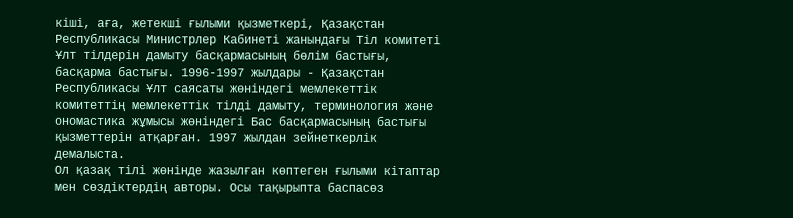кіші, аға, жетекші ғылыми қызметкері, Қазақстан Республикасы Министрлер Кабинеті жанындағы Тіл комитеті Ұлт тілдерін дамыту басқармасының бөлім бастығы, басқарма бастығы. 1996-1997 жылдары - Қазақстан Республикасы Ұлт саясаты жөніндегі мемлекеттік комитеттің мемлекеттік тілді дамыту, терминология және ономастика жұмысы жөніндегі Бас басқармасының бастығы қызметтерін атқарған. 1997 жылдан зейнеткерлік демалыста.
Ол қазақ тілі жөнінде жазылған көптеген ғылыми кітаптар мен сөздіктердің авторы. Осы тақырыпта баспасөз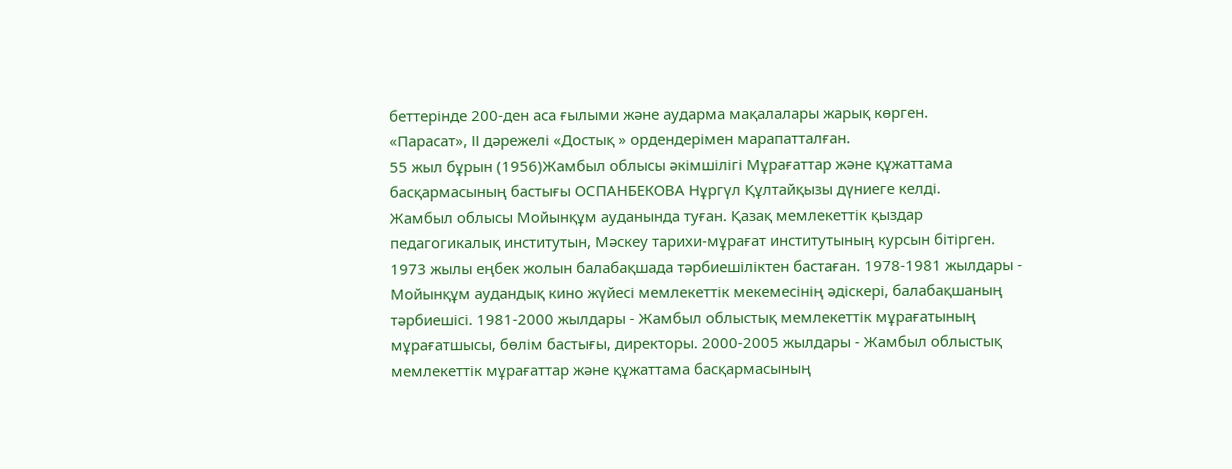беттерінде 200-ден аса ғылыми және аударма мақалалары жарық көрген.
«Парасат», ІІ дәрежелі «Достық » ордендерімен марапатталған.
55 жыл бұрын (1956)Жамбыл облысы әкімшілігі Мұрағаттар және құжаттама басқармасының бастығы ОСПАНБЕКОВА Нұргүл Құлтайқызы дүниеге келді.
Жамбыл облысы Мойынқұм ауданында туған. Қазақ мемлекеттік қыздар педагогикалық институтын, Мәскеу тарихи-мұрағат институтының курсын бітірген. 1973 жылы еңбек жолын балабақшада тәрбиешіліктен бастаған. 1978-1981 жылдары - Мойынқұм аудандық кино жүйесі мемлекеттік мекемесінің әдіскері, балабақшаның тәрбиешісі. 1981-2000 жылдары - Жамбыл облыстық мемлекеттік мұрағатының мұрағатшысы, бөлім бастығы, директоры. 2000-2005 жылдары - Жамбыл облыстық мемлекеттік мұрағаттар және құжаттама басқармасының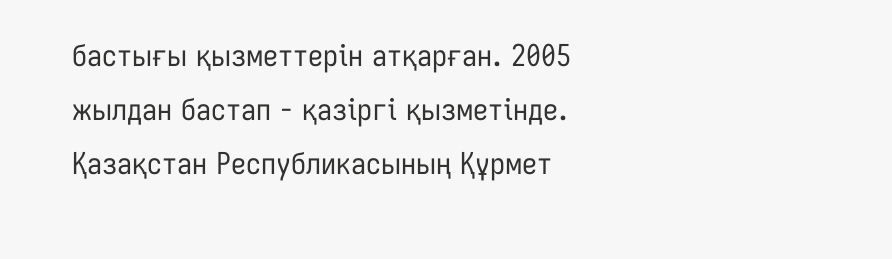бастығы қызметтерін атқарған. 2005 жылдан бастап - қазіргі қызметінде.
Қазақстан Республикасының Құрмет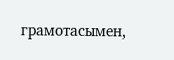грамотасымен,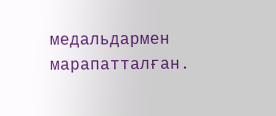медальдармен марапатталған.